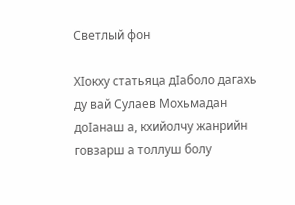Светлый фон

ХӀокху статьяца дӀаболо дагахь ду вай Сулаев Мохьмадан доӀанаш а, кхийолчу жанрийн говзарш а толлуш болу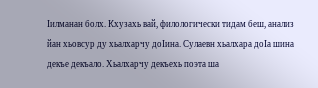Ӏилманан болх. Кхузахь вай, филологически тидам беш, анализ йан хьовсур ду хьалхарчу доӀина. Сулаевн хьалхара доӀа шина декъе декъало. Хьалхарчу декъехь поэта ша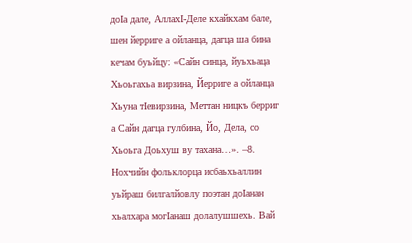доӀа дале, АллахӀ-Деле кхайкхам бале, шен йерриге а ойланца, дагца ша бина кечам буьйцу: «Сайн синца, йуьхьаца Хьоьгахьа вирзина, Йерриге а ойланца Хьуна тӀевирзина, Меттан ницкъ берриг а Сайн дагца гулбина, Йо, Дела, со Хьоьга Доьхуш ву тахана…». –8. Нохчийн фольклорца исбаьхьаллин уьйраш билгалйовлу поэтан доӀанан хьалхара могӀанаш долалушшехь. Вай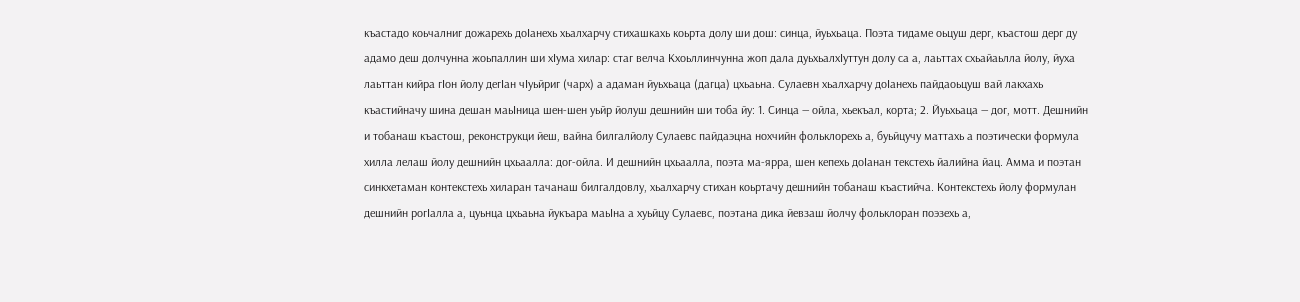къастадо коьчалниг дожарехь доӀанехь хьалхарчу стихашкахь коьрта долу ши дош: синца, йуьхьаца. Поэта тидаме оьцуш дерг, къастош дерг ду адамо деш долчунна жоьпаллин ши хӀума хилар: стаг велча Кхоьллинчунна жоп дала дуьхьалхӀуттун долу са а, лаьттах схьайаьлла йолу, йуха лаьттан кийра гӀон йолу дегӀан чӀуьйриг (чарх) а адаман йуьхьаца (дагца) цхьаьна. Сулаевн хьалхарчу доӀанехь пайдаоьцуш вай лакхахь къастийначу шина дешан маьӀница шен-шен уьйр йолуш дешнийн ши тоба йу: 1. Синца — ойла, хьекъал, корта; 2. Йуьхьаца — дог, мотт. Дешнийн и тобанаш къастош, реконструкци йеш, вайна билгалйолу Сулаевс пайдаэцна нохчийн фольклорехь а, буьйцучу маттахь а поэтически формула хилла лелаш йолу дешнийн цхьаалла: дог-ойла. И дешнийн цхьаалла, поэта ма-ярра, шен кепехь доӀанан текстехь йалийна йац. Амма и поэтан синкхетаман контекстехь хиларан тачанаш билгалдовлу, хьалхарчу стихан коьртачу дешнийн тобанаш къастийча. Контекстехь йолу формулан дешнийн рогӀалла а, цуьнца цхьаьна йукъара маьӀна а хуьйцу Сулаевс, поэтана дика йевзаш йолчу фольклоран поэзехь а,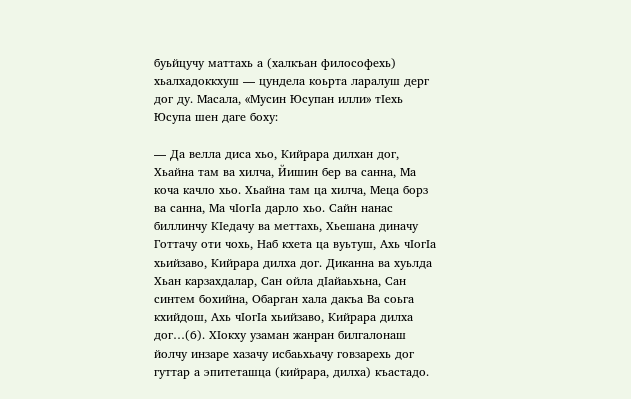буьйцучу маттахь а (халкъан философехь) хьалхадоккхуш — цундела коьрта ларалуш дерг дог ду. Масала, «Мусин Юсупан илли» тӀехь Юсупа шен даге боху:

— Да велла диса хьо, Кийрара дилхан дог, Хьайна там ва хилча, Йишин бер ва санна, Ма коча качло хьо. Хьайна там ца хилча, Меца борз ва санна, Ма чӀогӀа дарло хьо. Сайн нанас биллинчу КӀедачу ва меттахь, Хьешана диначу Готтачу оти чохь, Наб кхета ца вуьтуш, Ахь чӀогӀа хьийзаво, Кийрара дилха дог. Диканна ва хуьлда Хьан карзахдалар, Сан ойла дӀайаьхьна, Сан синтем бохийна, Обарган хала дакъа Ва соьга кхийдош, Ахь чӀогӀа хьийзаво, Кийрара дилха дог…(6). ХӀокху узаман жанран билгалонаш йолчу инзаре хазачу исбаьхьачу говзарехь дог гуттар а эпитеташца (кийрара, дилха) къастадо.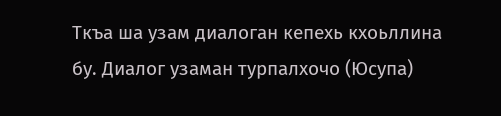Ткъа ша узам диалоган кепехь кхоьллина бу. Диалог узаман турпалхочо (Юсупа)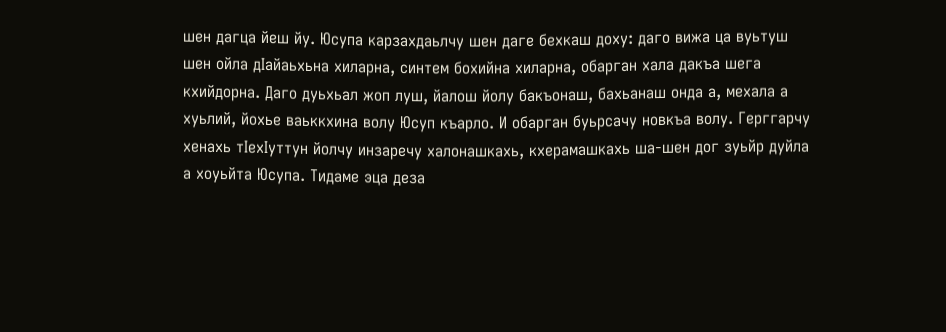шен дагца йеш йу. Юсупа карзахдаьлчу шен даге бехкаш доху: даго вижа ца вуьтуш шен ойла дӀайаьхьна хиларна, синтем бохийна хиларна, обарган хала дакъа шега кхийдорна. Даго дуьхьал жоп луш, йалош йолу бакъонаш, бахьанаш онда а, мехала а хуьлий, йохье ваьккхина волу Юсуп къарло. И обарган буьрсачу новкъа волу. Герггарчу хенахь тӀехӀуттун йолчу инзаречу халонашкахь, кхерамашкахь ша-шен дог зуьйр дуйла а хоуьйта Юсупа. Тидаме эца деза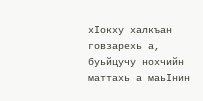хӀокху халкъан говзарехь а, буьйцучу нохчийн маттахь а маьӀнин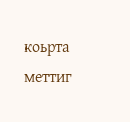коьрта меттиг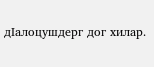дӀалоцушдерг дог хилар.